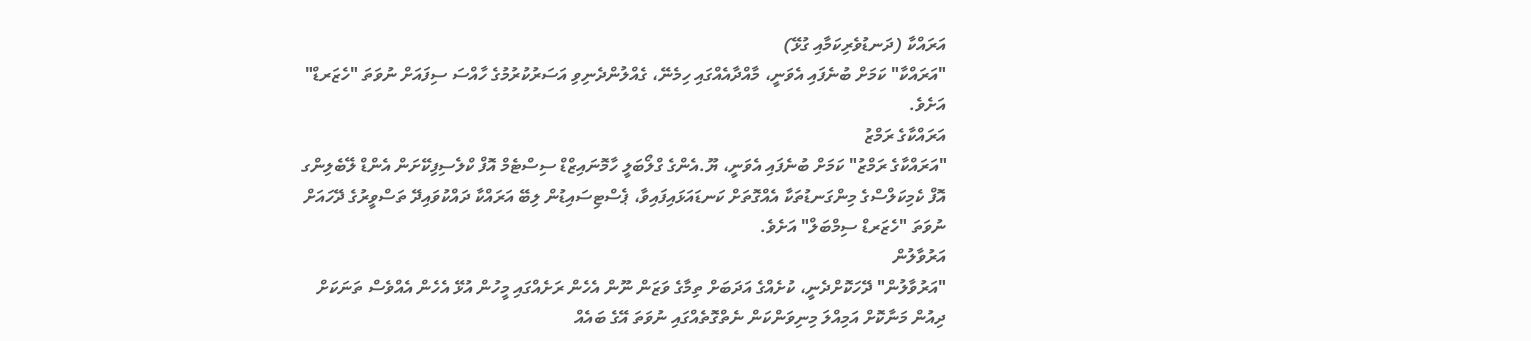އަރައްކާ (ދަނޑުވެރިކަމާއި ގުޅޭ)
"އަރައްކާ" ކަމަށް ބުނެފައި އެވަނީ، މާއްދާއެއްގައި ހިމެނޭ، ގެއްލުންދެނިވި އަސަރުކުރުމުގެ ހާއްސަ ސިފައަށް ނުވަތަ "ހެޒަރޑް" އަށެވެ.
އަރައްކާގެ ރަމްޒު
"އަރައްކާގެ ރަމްޒު" ކަމަށް ބުނެފައި އެވަނީ، ޔޫ.އެންގެ ގްލޯބަލީ ހާމޮނައިޒްޑް ސިސްޓެމް އޮފް ކްލެސިފިކޭށަން އެންޑް ލޭބެލިންގ އޮފް ކެމިކަލްސްގެ މިންގަނޑުތަކާ އެއްގޮތަށް ކަނޑައަޅައިފައިވާ، ޕެސްޓިސައިޑުން ލިބޭ އަރައްކާ ދައްކުވައިދޭ ތަސްވީރުގެ ދޭހައަށް ނުވަތަ "ހެޒަރޑް ސިމްބަލް" އަށެވެ.
އަރުވާލުން
"އަރުވާލުން" ދޭހަކޮށްދެނީ، ކުށެއްގެ އަދަބަށް ތިމާގެ ވަޒަން ނޫން އެހެން ރަށެއްގައި މީހުން އުޅޭ އެހެން އެއްވެސް ތަނަކަށް ދިއުން މަނާކޮށް އަމިއްލަ މިނިވަންކަން ނެތްގޮތެއްގައި ނުވަތަ އޭގެ ބައެއް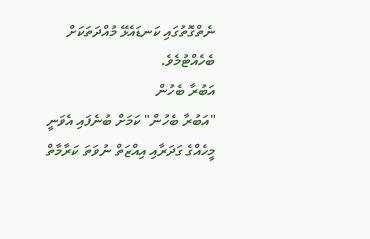ނެތްގޮތުގައި ކަނޑައެޅޭ މުއްދަތަކަށް ބެހެއްޓުމެވެ.
އަބުރާ ބެހުން
"އަބުރާ ބެހުން" ކަމަށް ބުނެފައި އެވަނީ މީހެއްގެ ގަދަރާއި އިއްޒަތް ނުވަތަ ކަރާމާތް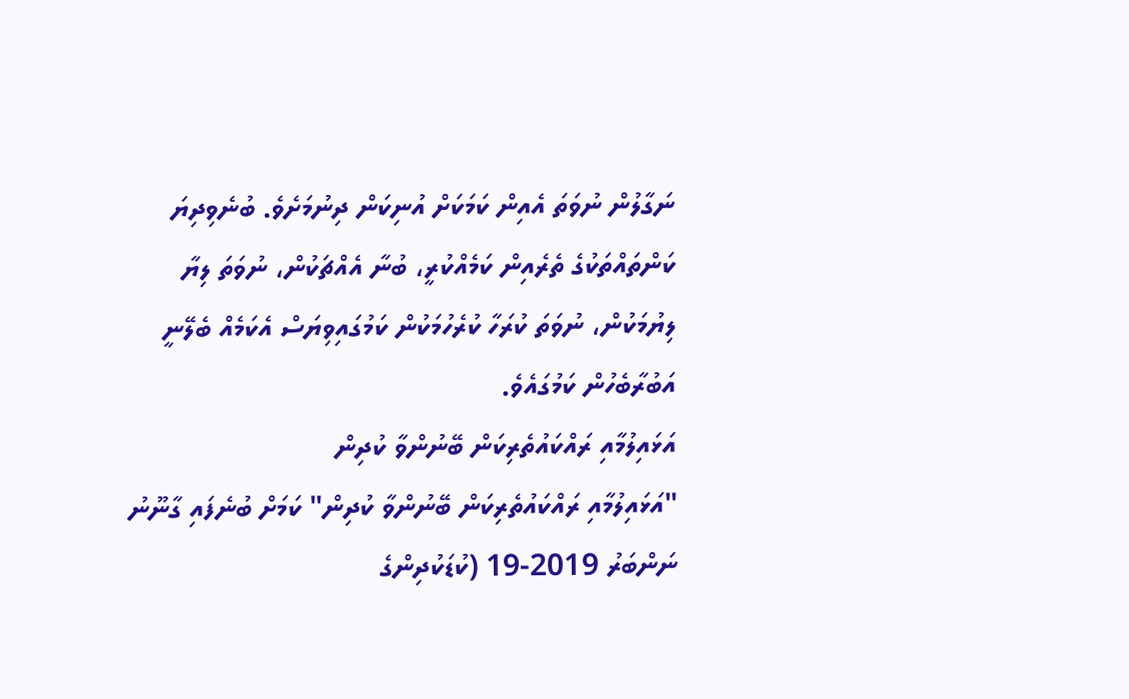ނަގާލުން ނުވަތަ އެއިން ކަމަކަށް އުނިކަން ދިނުމަށެވެ. ބުނެވިދިޔަ ކަންތައްތަކުގެ ތެރެއިން ކަމެއްކުރީ، ބުނާ އެއްޗަކުން، ނުވަތަ ލިޔާ ލިޔުމަކުން، ނުވަތަ ކުރަހާ ކުރެހުމަކުން ކަމުގައިވިޔަސް އެކަމެއް ބެލޭނީ އަބުރާބެހުން ކަމުގައެވެ.
އަޅައިލުމާއި ރައްކައުތެރިކަން ބޭނުންވާ ކުދިން
"އަޅައިލުމާއި ރައްކައުތެރިކަން ބޭނުންވާ ކުދިން" ކަމަށް ބުނެފައި ގާނޫނު ނަންބަރު 2019-19 (ކުޑަކުދިންގެ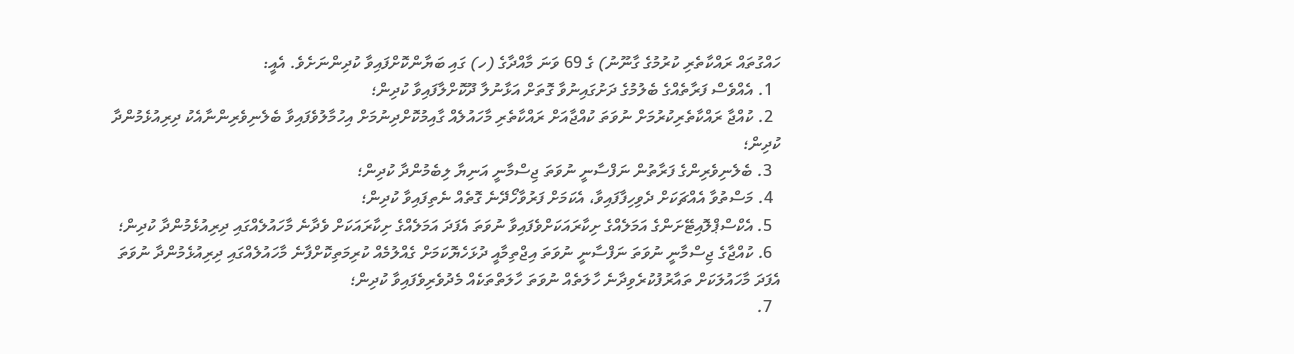ހައްގުތައް ރައްކާތެރި ކުރުމުގެ ގާނޫނު) ގެ 69 ވަނަ މާއްދާގެ (ހ) ގައި ބަޔާންކޮށްފައިވާ ކުދިންނަށެވެ. އެއީ:
  1. އެއްވެސް ފަރާތެއްގެ ބެލުމުގެ ދަށުގައިނުވާ ގޮތަށް އަޅާނުލާ ދޫކޮށްލާފައިވާ ކުދިން؛
  2. ކުއްޖާ ރައްކާތެރިކުރުމަށް ނުވަތަ ކުއްޖާއަށް ރައްކާތެރި މާހައުލެއް ގާއިމުކޮށްދިނުމަށް އިހުމާލުވެފައިވާ ބެލެނިވެރިންނާއެކު ދިރިއުޅެމުންދާ ކުދިން؛
  3. ބެލެނިވެރިންގެ ފަރާތުން ނަފްސާނީ ނުވަތަ ޖިސްމާނީ އަނިޔާ ލިބެމުންދާ ކުދިން؛
  4. މަސްތުވާ އެއްޗަކަށް ދެވިހިފާފައިވާ، އެކަމަށް ފަރުވާހޯދޭނެ ގޮތެއް ނެތިފައިވާ ކުދިން؛
  5. އެކްސްޕްލޮއިޓޭށަންގެ އަމަލެއްގެ ށިކާރައަކަށްވެފައިވާ ނުވަތަ އެފަދަ އަމަލެއްގެ ށިކާރައަކަށް ވެދާނެ މާހައުލެއްގައި ދިރިއުޅެމުންދާ ކުދިން؛
  6. ކުއްޖާގެ ޖިސްމާނީ ނުވަތަ ނަފްސާނީ ނުވަތަ އިޖްތިމާއީ ދުޅަހެޔޮކަމަށް ގެއްލުމެއް ކުރިމަތިކޮށްފާނެ މާހައުލެއްގައި ދިރިއުޅެމުންދާ ނުވަތަ އެފަދަ މާހައުލަކަށް ތައާރުފުކުރެވިދާނެ ހާލަތެއް ނުވަތަ ހާލަތްތަކެއް މެދުވެރިވެފައިވާ ކުދިން؛
  7.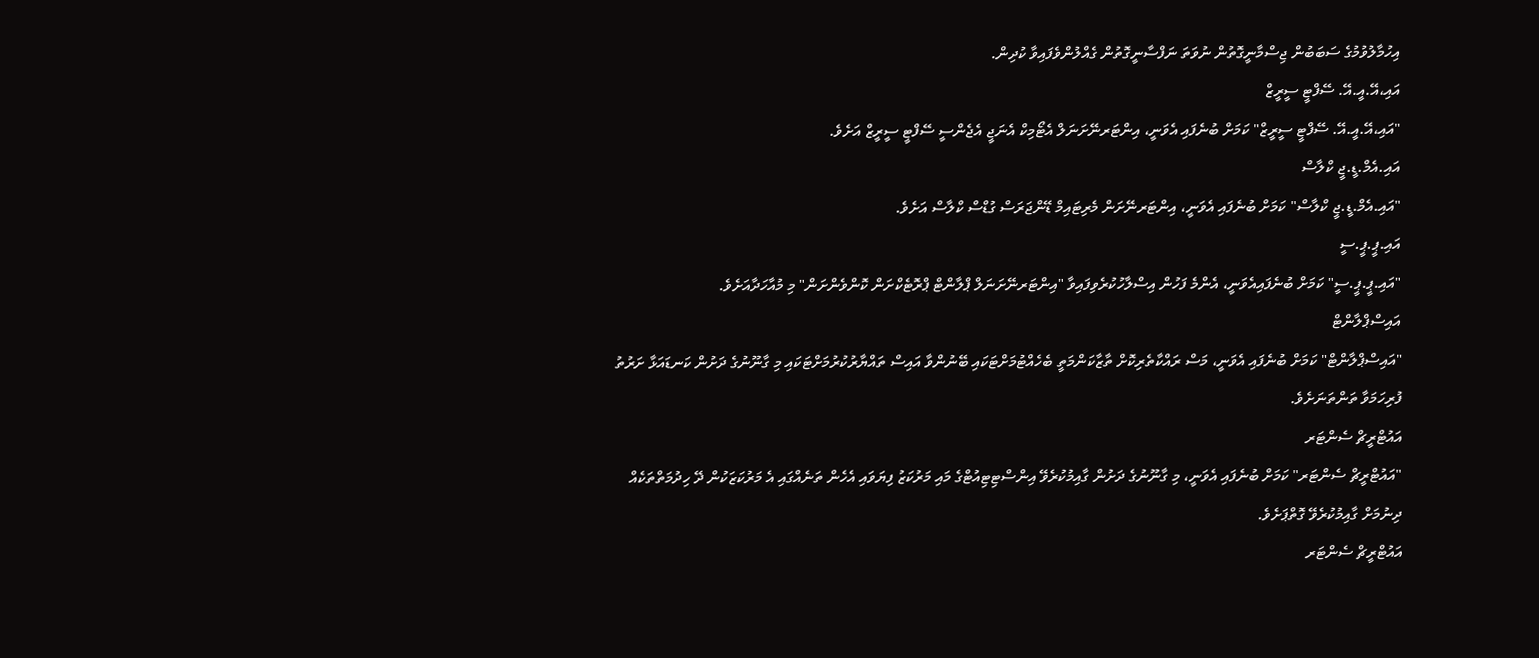އިހުމާލުވުމުގެ ސަބަބުން ޖިސްމާނީގޮތުން ނުވަތަ ނަފްސާނީގޮތުން ގެއްލުންވެފައިވާ ކުދިން.
އައި،އޭ.އީ.އޭ. ސޭފްޓީ ސީރީޒް
"އައި،އޭ.އީ.އޭ. ސޭފްޓީ ސީރީޒް" ކަމަށް ބުނެފައި އެވަނީ، އިންޓަރނޭށަނަލް އެޓޯމިކް އެނަޖީ އެޖެންސީ ސޭފްޓީ ސީރީޒް އަށެވެ.
އައި.އެމް.ޑީ.ޖީ ކްލާސް
"އައި.އެމް.ޑީ.ޖީ ކްލާސް" ކަމަށް ބުނެފައި އެވަނީ، އިންޓަރނޭށަން މެރިޓައިމް ޑޭންޖަރަސް ގުޑްސް ކްލާސް އަށެވެ.
އައި.ޕީ.ޕީ.ސީ
"އައި.ޕީ.ޕީ.ސީ" ކަމަށް ބުނެފައިއެވަނީ، އެންމެ ފަހުން އިސްލާހުކުރެވިފައިވާ "އިންޓަރނޭށަނަލް ޕްލާންޓް ޕްރޮޓެކްށަން ކޮންވެންށަން" މި މުއާހަދާއަށެވެ.
އައިސްޕްލާންޓް
"އައިސްޕްލާންޓް" ކަމަށް ބުނެފައި އެވަނީ، މަސް ރައްކާތެރިކޮށް ތާޒާކަންމަތީ ބެހެއްޓުމަށްޓަކައި ބޭނުންވާ އައިސް ތައްޔާރުކުރުމަށްޓަކައި މި ގާނޫނުގެ ދަށުން ކަނޑައަޅާ ށަރުތު ފުރިހަމަވާ ތަންތަނަށެވެ.
އައުޓްރީޗް ސެންޓަރ
"އައުޓްރީޗް ސެންޓަރ" ކަމަށް ބުނެފައި އެވަނީ، މި ގާނޫނުގެ ދަށުން ގާއިމުކުރެވޭ އިންސްޓިޓިއުޓްގެ މައި މަރުކަޒު ފިޔަވައި އެހެން ތަނެއްގައި އެ މަރުކަޒަކުން ދޭ ހިދުމަތްތަކެއް ދިނުމަށް ގާއިމުކުރެވޭ ގޮތްޕަށެވެ.
އައުޓްރީޗް ސެންޓަރ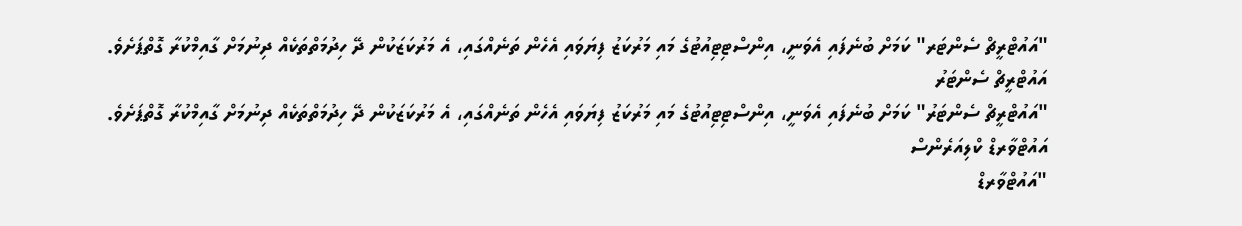"އައުޓްރީޗް ސެންޓަރ" ކަމަށް ބުނެފައި އެވަނީ، އިންސްޓިޓިއުޓުގެ މައި މަރުކަޒު ފިޔަވައި އެހެން ތަނެއްގައި، އެ މަރުކަޒަކުން ދޭ ހިދުމަތްތަކެއް ދިނުމަށް ގާއިމްކުރާ ގޮތްޕަށެވެ.
އައުޓްރީޗް ސެންޓަރު
"އައުޓްރީޗް ސެންޓަރު" ކަމަށް ބުނެފައި އެވަނީ، އިންސްޓިޓިއުޓުގެ މައި މަރުކަޒު ފިޔަވައި އެހެން ތަނެއްގައި، އެ މަރުކަޒަކުން ދޭ ހިދުމަތްތަކެއް ދިނުމަށް ގާއިމްކުރާ ގޮތްޕަށެވެ.
އައުޓްވާރޑް ކްލިއަރެންސް
"އައުޓްވާރޑް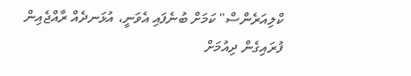ކްލިއަރެންސް" ކަމަށް ބުނެފައި އެވަނީ، އުޅަނދެއް ރާއްޖެއިން ފުރައިގެން ދިއުމަށް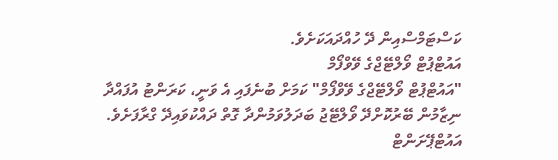ކަސްޓަމްސްއިން ދޭ ހުއްދައަކަށެވެ.
އައުޓްޕުޓް ވޯލްޓޭޖްގެ ވޭވްފޯމް
"އައުޓްޕުޓް ވޯލްޓޭޖްގެ ވޭވްފޯމް" ކަމަށް ބުނެފައި އެ ވަނީ، ކަރަންޓު އުފައްދާ ނިޒާމުން ބޭރުކޮށްދޭ ވޯލްޓޭޖު ބަދަލުވަމުންދާ ގޮތް ދައްކުވައިދޭ ގްރާފަށެވެ.
އައުޓްޕޭށަންޓް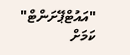"އައުޓްޕޭށަންޓް" ކަމަށް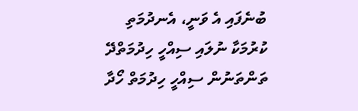ބުނެފައި އެ ވަނީ، އެނދުމަތި ކުރުމަކާ ނުލައި ސިއްހީ ހިދުމަތްދޭ ތަންތަނުން ސިއްހީ ހިދުމަތް ހޯދާ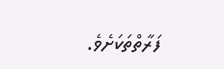ފަރާތްތަކަށެވެ.